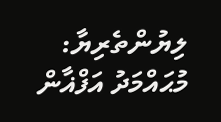ލިޔުންތެރިޔާ: މުޙައްމަދު އަފްޣާން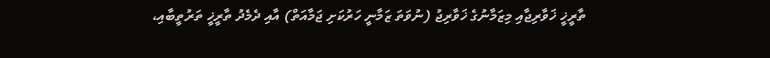ތާރީޚީ ޚަވާރިޖާއި މިޒަމާނުގެ ޚަވާރިޖު (ނުވަތަ ޒަމާނީ ހަރުކަށި ޖަމާއަތް) އާއި ދެމެދު ތާރީޚީ ތަރުތީބާއި،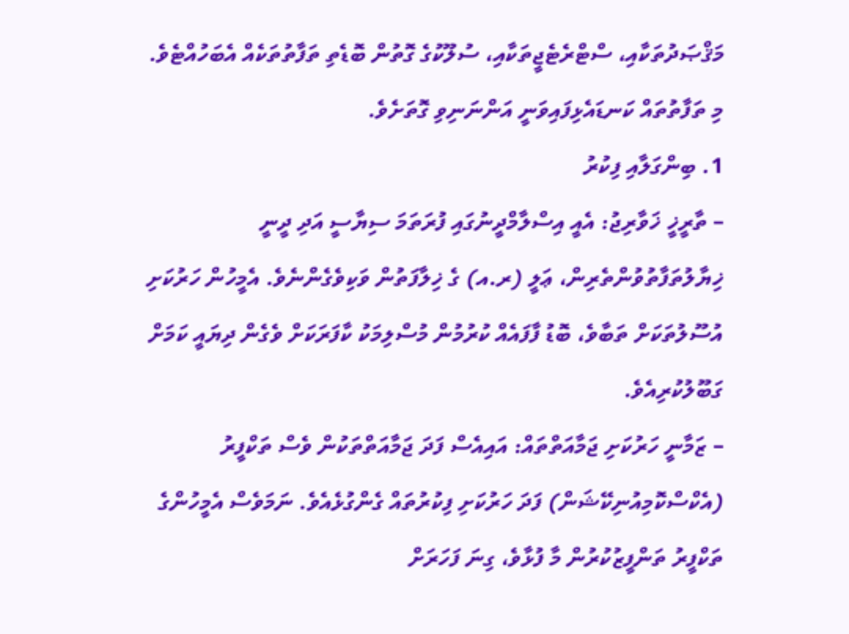މަޤްޞަދުތަކާއި، ސްޓްރެޓެޖީތަކާއި، ސުލޫކުގެ ގޮތުން ބޮޑެތި ތަފާތުތަކެއް އެބަހުއްޓެވެ. މި ތަފާތުތައް ކަނޑައެޅިފައިވަނީ އަންނަނިވި ގޮތަށެވެ.
1. ބިންގަލާއި ފިކުރު
– ތާރީޚީ ޚަވާރިޖު: އެއީ އިސްލާމްދީނުގައި ފުރަތަމަ ސިޔާސީ އަދި ދީނީ ޚިޔާލުތަފާތުވުންތެރިން، ޢަލީ (ރ.އ) ގެ ޚިލާފަތުން ވަކިވެގެންނެވެ. އެމީހުން ހަރުކަށި އުސޫލުތަކަށް ތަބާވެ، ބޮޑު ފާފައެއް ކުރުމުން މުސްލިމަކު ކާފަރަކަށް ވެގެން ދިޔައީ ކަމަށް ގަބޫލުކުރިއެވެ.
– ޒަމާނީ ހަރުކަށި ޖަމާއަތްތައް: އައިއެސް ފަދަ ޖަމާއަތްތަކުން ވެސް ތަކްފީރު (އެކްސްކޮމިއުނިކޭޝަން) ފަދަ ހަރުކަށި ފިކުރުތައް ގެންގުޅެއެވެ. ނަމަވެސް އެމީހުންގެ ތަކްފީރު ތަންފީޒުކުރުން މާ ފުޅާވެ، ގިނަ ފަހަރަށް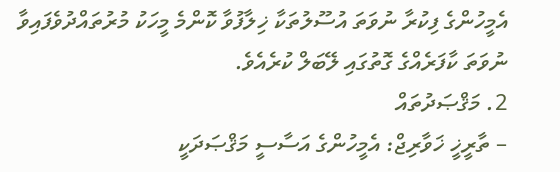އެމީހުންގެ ފިކުރާ ނުވަތަ އުސޫލުތަކާ ޚިލާފުވާ ކޮންމެ މީހަކު މުރުތައްދުވެފައިވާ ނުވަތަ ކާފަރެއްގެ ގޮތުގައި ލޭބަލް ކުރެއެވެ.
2. މަޤްޞަދުތައް
– ތާރީޚީ ޚަވާރިޖް: އެމީހުންގެ އަސާސީ މަޤްޞަދަކީ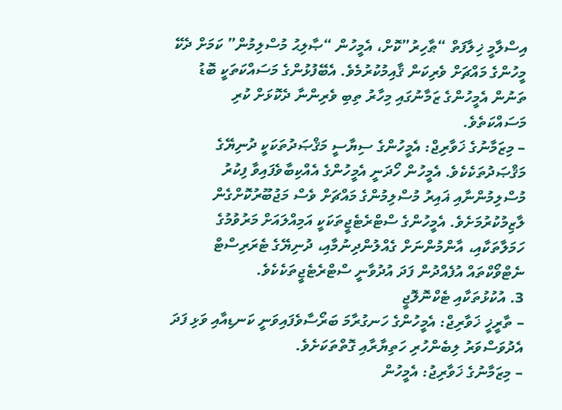އިސްލާމީ ޚިލާފަތް “ޠާހިރު”ކޮށް، އެމީހުން “ޞާލިޙު މުސްލިމުން” ކަމަށް ދެކޭ މީހުންގެ މައްޗަށް ވެރިކަން ޤާއިމުކުރުމެވެ. އެބޭފުޅުންގެ މަސައްކަތަކީ ބޮޑު ތަނުން އެމީހުންގެ ޒަމާނުގައި މިހާރު ތިބި ވެރިންނާ ދެކޮޅަށް ކުރި މަސައްކަތެވެ.
– މިޒަމާނުގެ ޚަވާރިޖް: އެމީހުންގެ ސިޔާސީ މަޤްޞަދުތަކަކީ ދުނިޔޭގެ މަޤްޞަދުތަކެކެވެ. އެމީހުން ހޯދަނީ އެމީހުންގެ އެއްކިބާވެފައިވާ ފިކުރު މުސްލިމުންނާއި ޣައިރު މުސްލިމުންގެ މައްޗަށް ވެސް މަޖުބޫރުކޮށްގެން ލާޒިމުކުރުމަށެވެ. އެމީހުންގެ ސްޓްރެޓެޖީތަކަކީ އަމިއްލައަށް މަރުވުމުގެ ހަމަލާތަކާއި، އާންމުންނަށް ގެއްލުންދިނުމާއި، ދުނިޔޭގެ ޓެރަރިސްޓް ނެޓްވޯކްތައް އުފެއްދުން ފަދަ އުދުވާނީ ސްޓްރެޓެޖީތަކެކެވެ.
3. އުކުޅުތަކާއި ޓެކްނޮލޮޖީ
– ތާރީޚީ ޚަވާރިޖް: އެމީހުންގެ ހަނގުރާމަ ބަރޯސާވެފައިވަނީ ކަނޑިއާއި ވަޅި ފަދަ އެދުވަސްވަރު ލިބެންހުރި ހަތިޔާރާއި ގޮތްތަކަށެވެ.
– މިޒަމާނުގެ ޚަވާރިޖު: އެމީހުން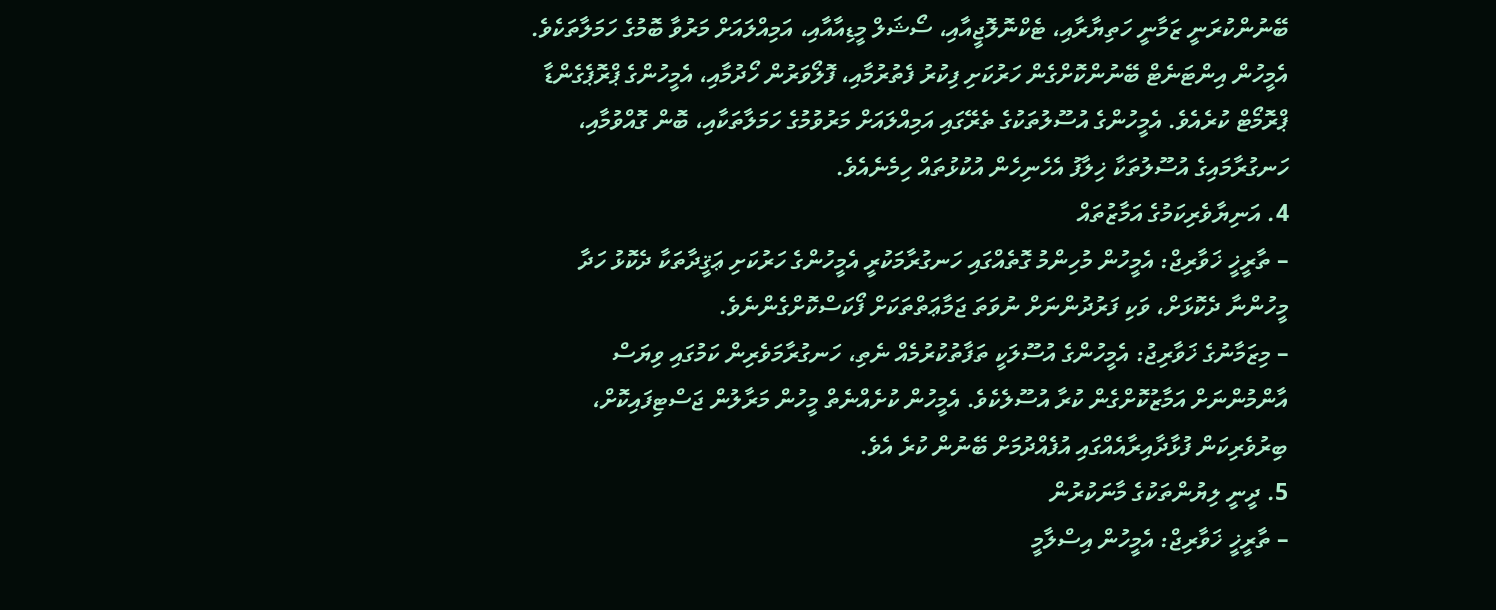ބޭނުންކުރަނީ ޒަމާނީ ހަތިޔާރާއި، ޓެކްނޮލޮޖީއާއި، ސޯޝަލް މީޑިއާއާއި، އަމިއްލައަށް މަރުވާ ބޮމުގެ ހަމަލާތަކެވެ. އެމީހުން އިންޓަނެޓް ބޭނުންކޮށްގެން ހަރުކަށި ފިކުރު ފެތުރުމާއި، ފޮލޯވަރުން ހޯދުމާއި، އެމީހުންގެ ޕްރޮޕެގެންޑާ ޕްރޮމޯޓް ކުރެއެވެ. އެމީހުންގެ އުސޫލުތަކުގެ ތެރޭގައި އަމިއްލައަށް މަރުވުމުގެ ހަމަލާތަކާއި، ބޮން ގޮއްވުމާއި، ހަނގުރާމައިގެ އުސޫލުތަކާ ޚިލާފު އެހެނިހެން އުކުޅުތައް ހިމެނެއެވެ.
4. އަނިޔާވެރިކަމުގެ އަމާޒުތައް
– ތާރީޚީ ޚަވާރިޖް: އެމީހުން މުހިންމު ގޮތެއްގައި ހަނގުރާމަކުރީ އެމީހުންގެ ހަރުކަށި ޢަޤީދާތަކާ ދެކޮޅު ހަދާ މީހުންނާ ދެކޮޅަށް، ވަކި ފަރުދުންނަށް ނުވަތަ ޖަމާޢަތްތަކަށް ފޯކަސްކޮށްގެންނެވެ.
– މިޒަމާނުގެ ޚަވާރިޖު: އެމީހުންގެ އުސޫލަކީ ތަފާތުކުރުމެއް ނެތި، ހަނގުރާމަވެރިން ކަމުގައި ވިޔަސް އާންމުންނަށް އަމާޒުކޮށްގެން ކުރާ އުސޫލެކެވެ. އެމީހުން ކުށެއްނެތް މީހުން މަރާލުން ޖަސްޓިފައިކޮށް، ބިރުވެރިކަން ފުޅާދާއިރާއެއްގައި އުފެއްދުމަށް ބޭނުން ކުރެ އެވެ.
5. ދީނީ ލިޔުންތަކުގެ މާނަކުރުން
– ތާރީޚީ ޚަވާރިޖް: އެމީހުން އިސްލާމީ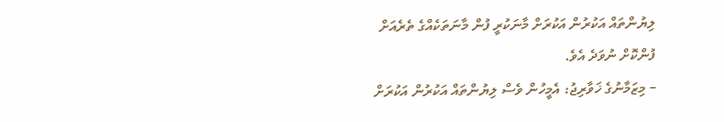ލިޔުންތައް އަކުރުން އަކުރަށް މާނަކުރީ ފުން މާނަތަކެއްގެ ތެރެއަށް ފުންކޮށް ނުވަދެ އެވެ.
– މިޒަމާނުގެ ޚަވާރިޖު: އެމީހުން ވެސް ލިޔުންތައް އަކުރުން އަކުރަށް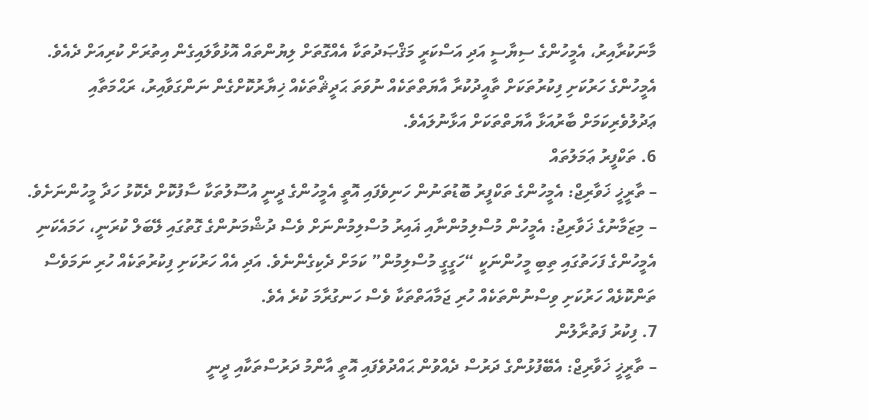މާނަކުރާއިރު، އެމީހުންގެ ސިޔާސީ އަދި އަސްކަރީ މަޤްޞަދުތަކާ އެއްގޮތަށް ލިޔުންތައް އޮޅުވާލައިގެން އިތުރަށް ކުރިއަށް ދެއެވެ. އެމީހުންގެ ހަރުކަށި ފިކުރުތަކަށް ތާއީދުކުރާ އާޔަތްތަކެއް ނުވަތަ ޙަދީޘްތަކެއް ޚިޔާރުކޮށްގެން ނަންގަވާއިރު، ރަޙްމަތާއި ޢަދުލުވެރިކަމަށް ބާރުއަޅާ އާޔަތްތަކަށް އަޅާނުލައެވެ.
6. ތަކްފީރު ޢަމަލުތައް
– ތާރީޚީ ޚަވާރިޖް: އެމީހުންގެ ތަކްފީރު ބޮޑުތަނުން ހަނިވެފައި އޮތީ އެމީހުންގެ ދީނީ އުސޫލުތަކާ ސާފުކޮށް ދެކޮޅު ހަދާ މީހުންނަށެވެ.
– މިޒަމާނުގެ ޚަވާރިޖު: އެމީހުން މުސްލިމުންނާއި ޣައިރު މުސްލިމުންނަށް ވެސް ދުޝްމަނުންގެ ގޮތުގައި ލޭބަލް ކުރަނީ، ހަމައެކަނި އެމީހުންގެ ފަހަތުގައި ތިބި މީހުންނަކީ “ހަގީގީ މުސްލިމުން” ކަމަށް ދެކިގެންނެވެ. އަދި އެއް ހަރުކަށި ފިކުރުތަކެއް ހުރި ނަމަވެސް ތަންކޮޅެއް ހަރުކަށި ވިސްނުންތަކެއް ހުރި ޖަމާއަތްތަކާ ވެސް ހަނގުރާމަ ކުރެ އެވެ.
7. ފިކުރު ފަތުރާލުން
– ތާރީޚީ ޚަވާރިޖް: އެބޭފުޅުންގެ ދަރުސް ދެއްވުން ޙައްދުވެފައި އޮތީ އާންމު ދަރުސްތަކާއި ދީނީ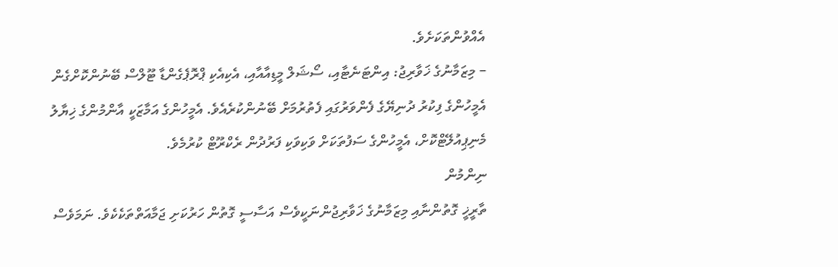އެއްވުންތަކަށެވެ.
– މިޒަމާނުގެ ޚަވާރިޖު: އިންޓަނެޓާއި، ސޯޝަލް މީޑިއާއާއި، އެކިއެކި ޕްރޮޕެގެންޑާ ޓޫލްސް ބޭނުންކޮށްގެން އެމީހުންގެ ފިކުރު ދުނިޔޭގެ ފެންވަރުގައި ފެތުރުމަށް ބޭނުންކުރެއެވެ. އެމީހުންގެ އަމާޒަކީ އާންމުންގެ ޚިޔާލު މެނިޕިއުލޭޓްކޮށް، އެމީހުންގެ ސަފުތަކަށް ވަކިވަކި ފަރުދުން ރެކްރޫޓް ކުރުމެވެ.
ނިންމުން
ތާރީޚީ ގޮތުންނާއި މިޒަމާނުގެ ޚަވާރިޖުންނަކީވެސް އަސާސީ ގޮތުން ހަރުކަށި ޖަމާއަތްތަކެކެވެ. ނަމަވެސް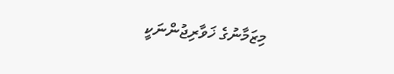މިޒަމާނުގެ ޚަވާރިޖުންނަކީ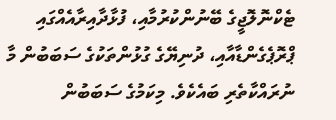ޓެކްނޮލޮޖީގެ ބޭނުންކުރުމާއި، ފުޅާދާއިރާއެއްގައި ޕްރޮޕެގެންޑާއާއި، ދުނިޔޭގެ ގުޅުންތަކުގެ ސަބަބުން މާ ނުރައްކާތެރި ބައެކެވެ. މިކަމުގެ ސަބަބުން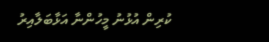ކުރިން އުޅުނު މީހުންނާ އަޅާބަލާއިރު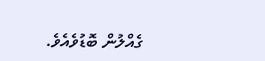ގެއްލުން ބޮޑުވެއެވެ.